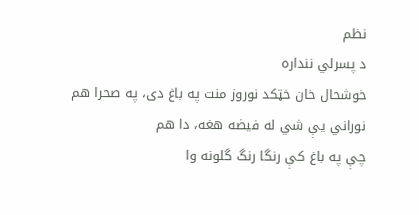نظم
د پسرلي ننداره
خوشحال خان خټکد نوروز منت په باغ دی، په صحرا هم
نوراني يې شي له فيضه هغه، دا هم
چې په باغ کې رنگا رنگ گلونه وا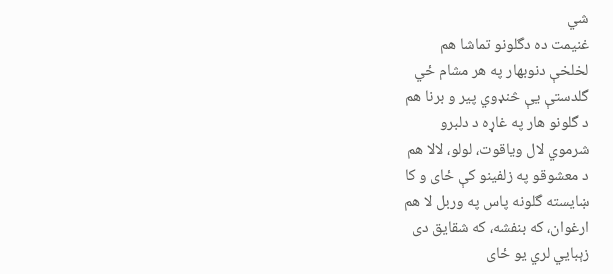شي
غنيمت ده دگلونو تماشا هم
لخلخې دنوبهار په هر مشام ځي
گلدستې يې څنډوي پير و برنا هم
د گلونو هار په غاړه د دلبرو
شرموي لال وياقوت، لولو، لالا هم
د معشوقو په زلفينو کې ځای و کا
ښايسته گلونه پاس په وربل لا هم
ارغوان، که بنفشه، که شقايق دی
زېبايي لري يو ځای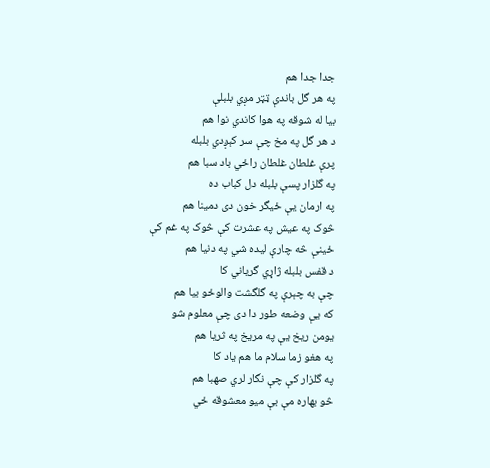جدا جدا هم
په هر گل باندې ټټر مږي بلبلې
بيا له شوقه په هوا کاندي نوا هم
د هر گل په مخ چې سر کېږدي بلبله
پرې غلطان غلطان راځي باد سبا هم
په گلزار پسې بلبله دل کباب ده
په ارمان يې ځيگر خون دی دمينا هم
څوک په عيش په عشرت کې څوک په غم کې
ځينې څه چارې ليده شي په دنيا هم
د قفس بلبله ژاړي گرياني کا
چې به چېرې په گلگشت والوځو بيا هم
که يې وضعه طور دا دی چې معلوم شو
يومن ريخ يې په مريخ په ثريا هم
په هغو زما سلام ما هم ياد کا
په گلزار کې چې نگار لري صهبا هم
څو بهاره مې بې ميو معشوقه ځي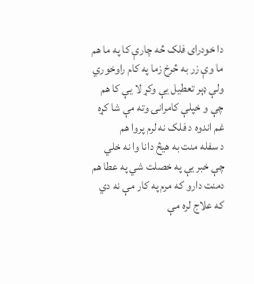دا خودرای فلک څه چارې کا په ما هم
ما وې زر به څرخ زما په کام راوخوري
ولې ډېر تعطيل يې وکړ لا يې کا هم
چې و خپلې کامرانۍ وته مې شا کړه
غم اندوه د فلک نه لرم پروا هم
د سفله منت به هيڅ دانا وا نه خلي
چې خبر يې په خصلت شي په عطا هم
دمنت دارو که مرم په کار مې نه دي
که علاج لره مې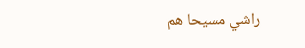راشي مسيحا هم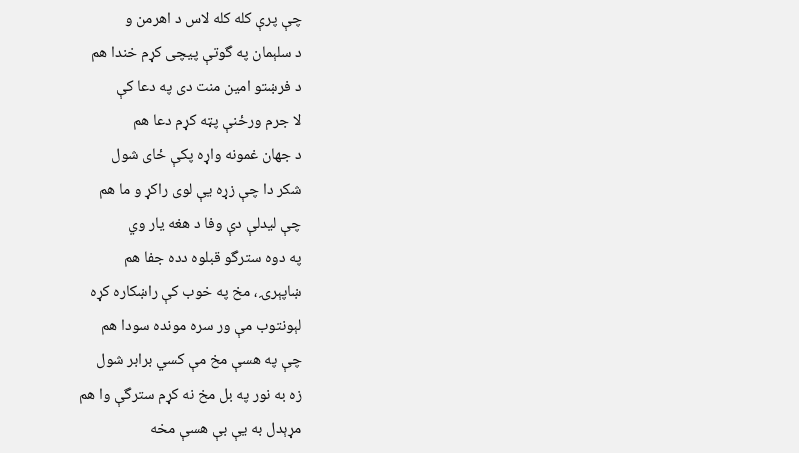چې پرې کله کله لاس د اهرمن و
د سلېمان په گوتې پيچی کړم خندا هم
د فرښتو امين منت دی په دعا کې
لا جرم ورځنې پټه کړم دعا هم
د جهان غمونه واړه پکې ځای شول
شکر دا چې زړه يې لوی راکړ و ما هم
چې ليدلې دې وفا د هغه يار وي
په دوه سترگو قبلوه دده جفا هم
ښاپېرۍ ، مخ په خوب کې راښکاره کړه
لېونتوب مې ور سره مونده سودا هم
چې په هسې مخ مې کسي برابر شول
زه به نور په بل مخ نه کړم سترگې وا هم
مړېدل به يې بې هسې مخه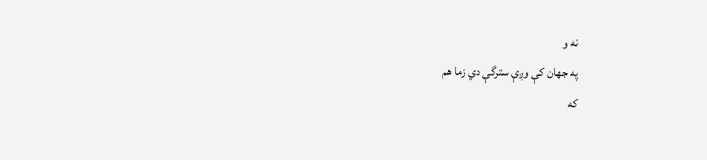نه و
په جهان کې وږې سترگې دي زما هم
که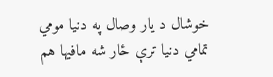خوشال د يار وصال په دنيا مومي
تمامي دنيا ترې ځار شه مافيها هم